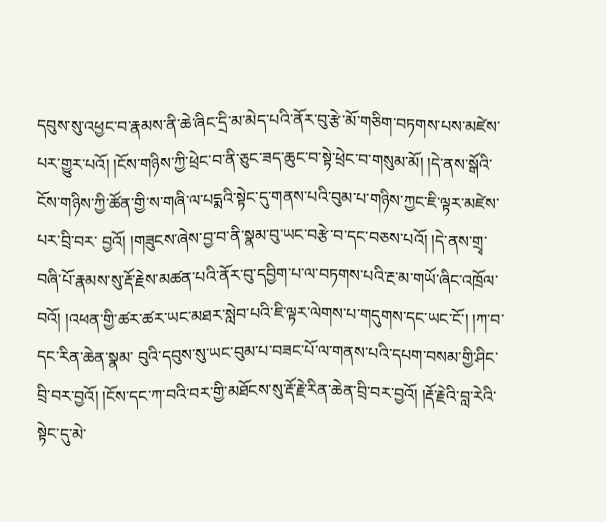དབུས་སུ་འཕྱང་བ་རྣམས་ནི་ཆེ་ཞིང་དྲི་མ་མེད་པའི་ནོར་བུ་རྩེ་མོ་གཅིག་བཏགས་པས་མཛེས་པར་གྱུར་པའོ། །ངོས་གཉིས་ཀྱི་ཕྲེང་བ་ནི་ཅུང་ཟད་ཆུང་བ་སྟེ་ཕྲེང་བ་གསུམ་མོ། །དེ་ནས་སྒོའི་ངོས་གཉིས་ཀྱི་ཚོན་གྱི་ས་གཞི་ལ་པདྨའི་སྟེང་དུ་གནས་པའི་བུམ་པ་གཉིས་ཀྱང་ཇི་ལྟར་མཛེས་པར་བྲི་བར་ བྱའོ། །གཟུངས་ཞེས་བྱ་བ་ནི་སྣམ་བུ་ཡང་བརྩེ་བ་དང་བཅས་པའོ། །དེ་ནས་གྲྭ་བཞི་པོ་རྣམས་སུ་རྡོ་རྗེས་མཚན་པའི་ནོར་བུ་དབྱིག་པ་ལ་བཏགས་པའི་རྔ་མ་གཡོ་ཞིང་འཁྲོལ་བའོ། །འཕན་གྱི་ཚར་ཚར་ཡང་མཐར་སླེབ་པའི་ཇི་ལྟར་ལེགས་པ་གདུགས་དང་ཡང་ངོ་། །ཀ་བ་དང་རིན་ཆེན་སྣམ་ བུའི་དབུས་སུ་ཡང་བུམ་པ་བཟང་པོ་ལ་གནས་པའི་དཔག་བསམ་གྱི་ཤིང་བྲི་བར་བྱའོ། །ངོས་དང་ཀ་བའི་བར་གྱི་མཐོངས་སུ་རྡོ་རྗེ་རིན་ཆེན་བྲི་བར་བྱའོ། །རྡོ་རྗེའི་བླ་རེའི་སྟེང་དུ་མེ་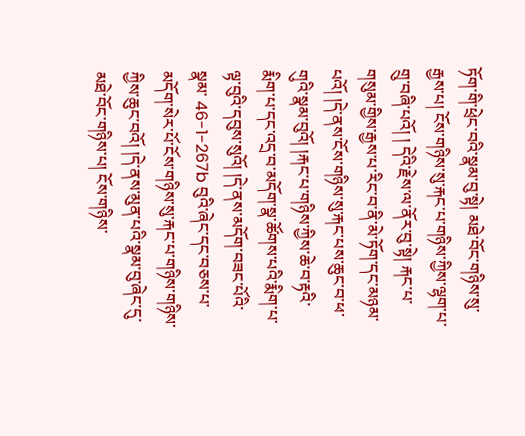ཏོག་གི་ཕྲེང་བའི་སྣམ་བུ་སྟེ། མཐེ་བོང་གཉིས་སུ་རྒྱས་པ། ངོས་གཉིས་སུ་རྐང་པ་གཉིས་ཀྱིས་ལྷག་པ་གྲུ་བཞི་པའོ། ། དེའི་རྗེས་ལ་ནོར་བུ་སྟེ། རྐང་པ་གསུམ་གྱིས་རྒྱས་པ་རིང་བ་ནི་མེ་ཏོག་དང་མཉམ་པའོ། །དེ་ནས་ངོས་གཉིས་སུ་རྐང་པས་ཆུང་བ་ཕ་གུའི་སྣམ་བུའོ། །རྐང་པ་གཉིས་ཀྱིས་ཆེ་བ་རྟའི་རྨིག་པ་དང་འདྲ་བ་མདོག་སྣ་ཚོགས་པའི་རྨིག་པ་ལྟ་བུའི་དབུས་སུའོ། །དེ་ནས་མདོག་བཟང་པོའི་སྣམ་ 46-1-267b བུའི་ཞེང་དང་བཅས་པ་མདོག་སེར་པོ་ངོས་གཉིས་སུ་རྐང་པ་གཉིས་གཉིས་ཀྱིས་ཆུང་བའོ། །དེ་ནས་མུན་པའི་སྣམ་བུ་ཞེང་དུ་མཐེ་བོང་གཉིས་པ། ངོས་གཉིས་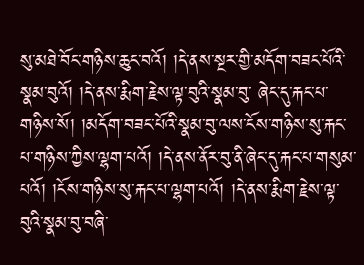སུ་མཐེ་བོང་གཉིས་ཆུང་བའོ། །དེ་ནས་སྔར་གྱི་མདོག་བཟང་པོའི་སྣམ་བུའོ། །དེ་ནས་རྨིག་རྗེས་ལྟ་བུའི་སྣམ་བུ་ ཞེང་དུ་རྐང་པ་གཉིས་སོ། །མདོག་བཟང་པོའི་སྣམ་བུ་ལས་ངོས་གཉིས་སུ་རྐང་པ་གཉིས་ཀྱིས་ལྷག་པའོ། །དེ་ནས་ནོར་བུ་ནི་ཞེང་དུ་རྐང་པ་གསུམ་པའོ། །ངོས་གཉིས་སུ་རྐང་པ་ལྷག་པའོ། །དེ་ནས་རྨིག་རྗེས་ལྟ་བུའི་སྣམ་བུ་བཞི་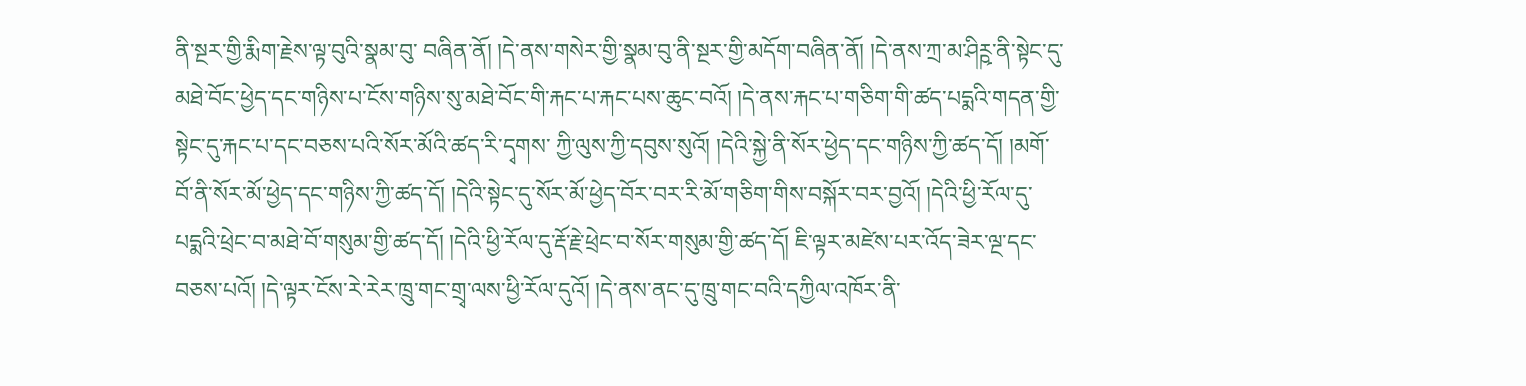ནི་སྔར་གྱི་རྨིག་རྗེས་ལྟ་བུའི་སྣམ་བུ་ བཞིན་ནོ། །དེ་ནས་གསེར་གྱི་སྣམ་བུ་ནི་སྔར་གྱི་མདོག་བཞིན་ནོ། །དེ་ནས་ཀྲ་མ་ཤིཪྵ་ནི་སྟེང་དུ་མཐེ་བོང་ཕྱེད་དང་གཉིས་པ་ངོས་གཉིས་སུ་མཐེ་བོང་གི་རྐང་པ་རྐང་པས་ཆུང་བའོ། །དེ་ནས་རྐང་པ་གཅིག་གི་ཚད་པདྨའི་གདན་གྱི་སྟེང་དུ་རྐང་པ་དང་བཅས་པའི་སོར་མོའི་ཚད་རི་དྭགས་ ཀྱི་ལུས་ཀྱི་དབུས་སུའོ། །དེའི་སྐྱེ་ནི་སོར་ཕྱེད་དང་གཉིས་ཀྱི་ཚད་དོ། །མགོ་བོ་ནི་སོར་མོ་ཕྱེད་དང་གཉིས་ཀྱི་ཚད་དོ། །དེའི་སྟེང་དུ་སོར་མོ་ཕྱེད་བོར་བར་རི་མོ་གཅིག་གིས་བསྐོར་བར་བྱའོ། །དེའི་ཕྱི་རོལ་དུ་པདྨའི་ཕྲེང་བ་མཐེ་བོ་གསུམ་གྱི་ཚད་དོ། །དེའི་ཕྱི་རོལ་དུ་རྡོ་རྗེ་ཕྲེང་བ་སོར་གསུམ་གྱི་ཚད་དོ། ཇི་ལྟར་མཛེས་པར་འོད་ཟེར་ལྔ་དང་བཅས་པའོ། །དེ་ལྟར་ངོས་རེ་རེར་ཁྲུ་གང་གྲྭ་ལས་ཕྱི་རོལ་དུའོ། །དེ་ནས་ནང་དུ་ཁྲུ་གང་བའི་དཀྱིལ་འཁོར་ནི་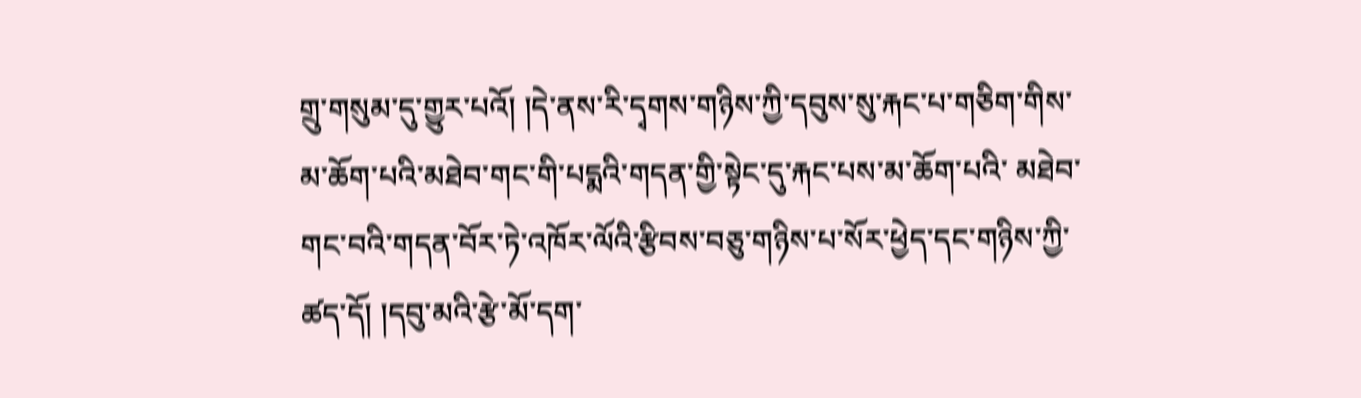གྲུ་གསུམ་དུ་གྱུར་པའོ། །དེ་ནས་རི་དྭགས་གཉིས་ཀྱི་དབུས་སུ་རྐང་པ་གཅིག་གིས་མ་ཆོག་པའི་མཐེབ་གང་གི་པདྨའི་གདན་གྱི་སྟེང་དུ་རྐང་པས་མ་ཆོག་པའི་ མཐེབ་གང་བའི་གདན་བོར་ཏེ་འཁོར་ལོའི་རྩིབས་བཅུ་གཉིས་པ་སོར་ཕྱེད་དང་གཉིས་ཀྱི་ཚད་དོ། །དབུ་མའི་རྩེ་མོ་དག་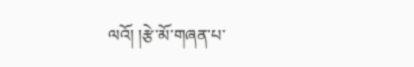ལའོ། །རྩེ་མོ་གཞན་པ་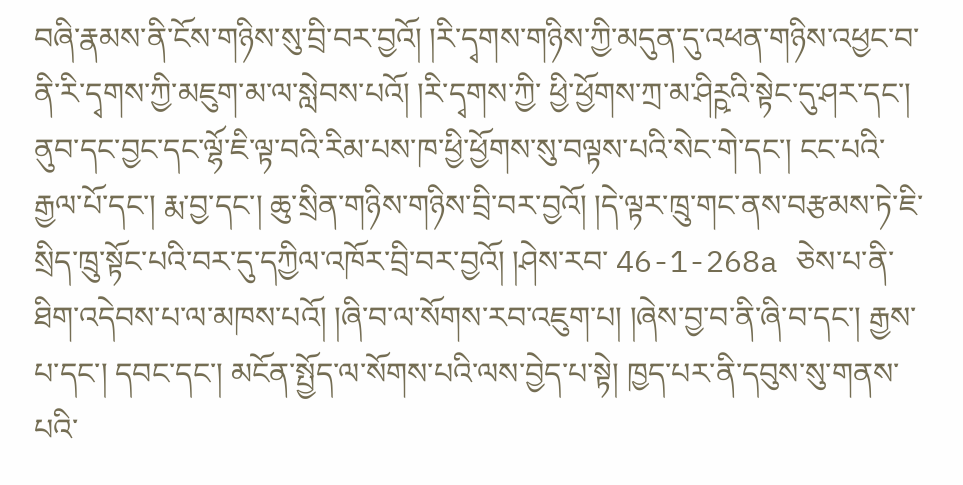བཞི་རྣམས་ནི་ངོས་གཉིས་སུ་བྲི་བར་བྱའོ། །རི་དྭགས་གཉིས་ཀྱི་མདུན་དུ་འཕན་གཉིས་འཕྱང་བ་ནི་རི་དྭགས་ཀྱི་མཇུག་མ་ལ་སླེབས་པའོ། །རི་དྭགས་ཀྱི་ ཕྱི་ཕྱོགས་ཀྲ་མ་ཤིཪྵའི་སྟེང་དུ་ཤར་དང་། ནུབ་དང་བྱང་དང་ལྷོ་ཇི་ལྟ་བའི་རིམ་པས་ཁ་ཕྱི་ཕྱོགས་སུ་བལྟས་པའི་སེང་གེ་དང་། ངང་པའི་རྒྱལ་པོ་དང་། རྨ་བྱ་དང་། ཆུ་སྲིན་གཉིས་གཉིས་བྲི་བར་བྱའོ། །དེ་ལྟར་ཁྲུ་གང་ནས་བརྩམས་ཏེ་ཇི་སྲིད་ཁྲུ་སྟོང་པའི་བར་དུ་དཀྱིལ་འཁོར་བྲི་བར་བྱའོ། །ཤེས་རབ་ 46-1-268a ཅེས་པ་ནི་ཐིག་འདེབས་པ་ལ་མཁས་པའོ། །ཞི་བ་ལ་སོགས་རབ་འཇུག་པ། །ཞེས་བྱ་བ་ནི་ཞི་བ་དང་། རྒྱས་པ་དང་། དབང་དང་། མངོན་སྤྱོད་ལ་སོགས་པའི་ལས་བྱེད་པ་སྟེ། ཁྱད་པར་ནི་དབུས་སུ་གནས་པའི་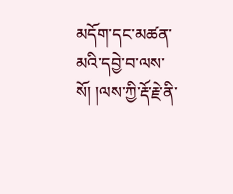མདོག་དང་མཚན་མའི་དབྱེ་བ་ལས་སོ། །ལས་ཀྱི་རྡོ་རྗེ་ནི་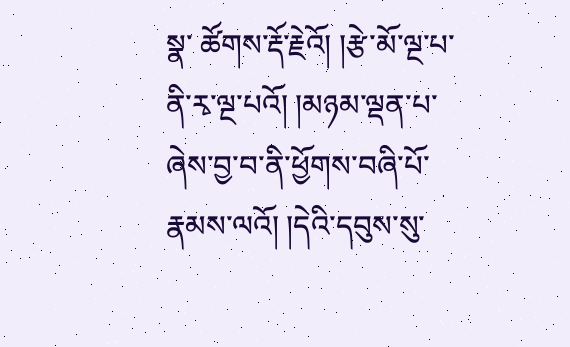སྣ་ ཚོགས་རྡོ་རྗེའོ། །རྩེ་མོ་ལྔ་པ་ནི་རྭ་ལྔ་པའོ། །མཉམ་ལྡན་པ་ཞེས་བྱ་བ་ནི་ཕྱོགས་བཞི་པོ་རྣམས་ལའོ། །དེའི་དབུས་སུ་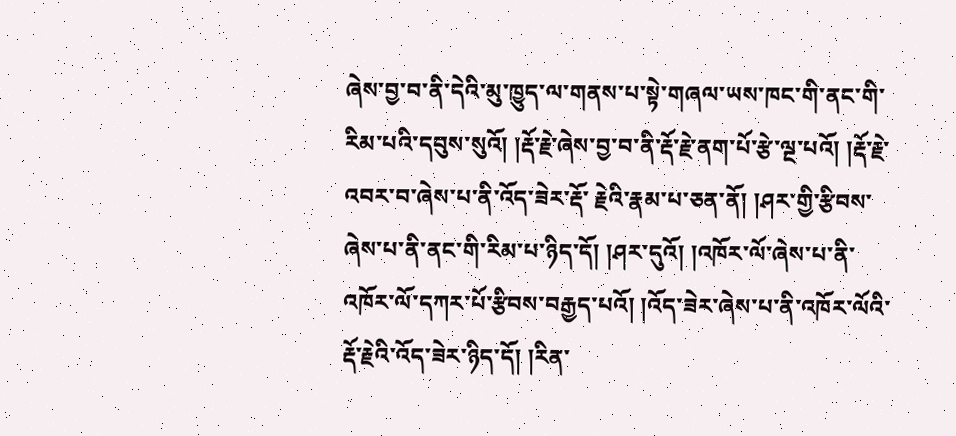ཞེས་བྱ་བ་ནི་དེའི་མུ་ཁྱུད་ལ་གནས་པ་སྟེ་གཞལ་ཡས་ཁང་གི་ནང་གི་རིམ་པའི་དབུས་སུའོ། །རྡོ་རྗེ་ཞེས་བྱ་བ་ནི་རྡོ་རྗེ་ནག་པོ་རྩེ་ལྔ་པའོ། །རྡོ་རྗེ་འབར་བ་ཞེས་པ་ནི་འོད་ཟེར་རྡོ་ རྗེའི་རྣམ་པ་ཅན་ནོ། །ཤར་གྱི་རྩིབས་ཞེས་པ་ནི་ནང་གི་རིམ་པ་ཉིད་དོ། །ཤར་དུའོ། །འཁོར་ལོ་ཞེས་པ་ནི་འཁོར་ལོ་དཀར་པོ་རྩིབས་བརྒྱད་པའོ། །འོད་ཟེར་ཞེས་པ་ནི་འཁོར་ལོའི་རྡོ་རྗེའི་འོད་ཟེར་ཉིད་དོ། །རིན་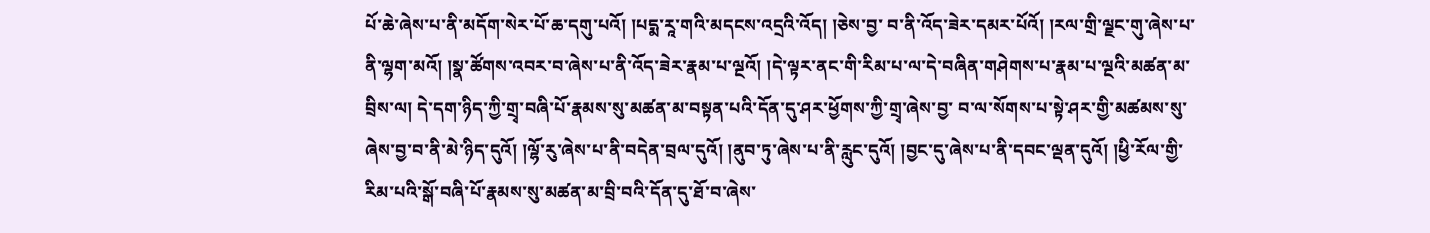པོ་ཆེ་ཞེས་པ་ནི་མདོག་སེར་པོ་ཆ་དགུ་པའོ། །པདྨ་རཱ་གའི་མདངས་འདྲའི་འོད། །ཅེས་བྱ་ བ་ནི་འོད་ཟེར་དམར་པོའོ། །རལ་གྲི་ལྗང་གུ་ཞེས་པ་ནི་ལྷག་མའོ། །སྣ་ཚོགས་འབར་བ་ཞེས་པ་ནི་འོད་ཟེར་རྣམ་པ་ལྔའོ། །དེ་ལྟར་ནང་གི་རིམ་པ་ལ་དེ་བཞིན་གཤེགས་པ་རྣམ་པ་ལྔའི་མཚན་མ་བྲིས་ལ། དེ་དག་ཉིད་ཀྱི་གྲྭ་བཞི་པོ་རྣམས་སུ་མཚན་མ་བསྟན་པའི་དོན་དུ་ཤར་ཕྱོགས་ཀྱི་གྲྭ་ཞེས་བྱ་ བ་ལ་སོགས་པ་སྟེ་ཤར་གྱི་མཚམས་སུ་ཞེས་བྱ་བ་ནི་མེ་ཉིད་དུའོ། །ལྷོ་རུ་ཞེས་པ་ནི་བདེན་བྲལ་དུའོ། །ནུབ་ཏུ་ཞེས་པ་ནི་རླུང་དུའོ། །བྱང་དུ་ཞེས་པ་ནི་དབང་ལྡན་དུའོ། །ཕྱི་རོལ་གྱི་རིམ་པའི་སྒོ་བཞི་པོ་རྣམས་སུ་མཚན་མ་བྲི་བའི་དོན་དུ་ཐོ་བ་ཞེས་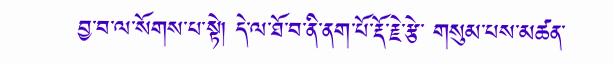བྱ་བ་ལ་སོགས་པ་སྟེ། དེ་ལ་ཐོ་བ་ནི་ནག་པོ་རྡོ་རྗེ་རྩེ་ གསུམ་པས་མཚན་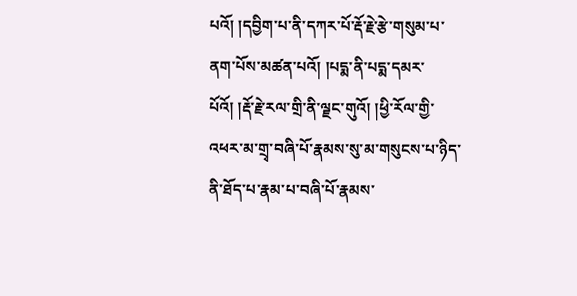པའོ། །དབྱིག་པ་ནི་དཀར་པོ་རྡོ་རྗེ་རྩེ་གསུམ་པ་ནག་པོས་མཚན་པའོ། །པདྨ་ནི་པདྨ་དམར་པོའོ། །རྡོ་རྗེ་རལ་གྲི་ནི་ལྗང་གུའོ། །ཕྱི་རོལ་གྱི་འཕར་མ་གྲྭ་བཞི་པོ་རྣམས་སུ་མ་གསུངས་པ་ཉིད་ནི་ཐོད་པ་རྣམ་པ་བཞི་པོ་རྣམས་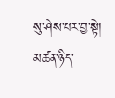སུ་ཤེས་པར་བྱ་སྟེ། མཚན་ཉིད་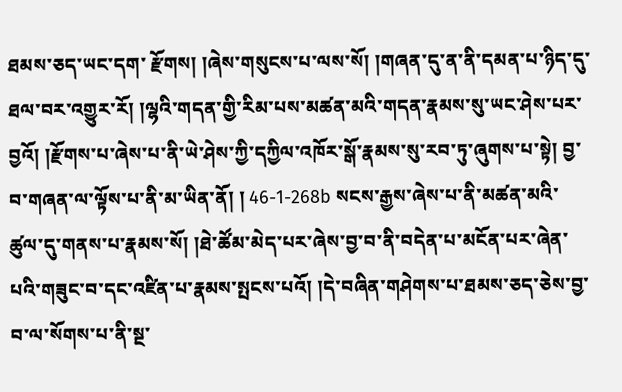ཐམས་ཅད་ཡང་དག་ རྫོགས། །ཞེས་གསུངས་པ་ལས་སོ། །གཞན་དུ་ན་ནི་དམན་པ་ཉིད་དུ་ཐལ་བར་འགྱུར་རོ། །ལྷའི་གདན་གྱི་རིམ་པས་མཚན་མའི་གདན་རྣམས་སུ་ཡང་ཤེས་པར་བྱའོ། །རྫོགས་པ་ཞེས་པ་ནི་ཡེ་ཤེས་ཀྱི་དཀྱིལ་འཁོར་སྒོ་རྣམས་སུ་རབ་ཏུ་ཞུགས་པ་སྟེ། བྱ་བ་གཞན་ལ་ལྟོས་པ་ནི་མ་ཡིན་ནོ། ། 46-1-268b སངས་རྒྱས་ཞེས་པ་ནི་མཚན་མའི་ཚུལ་དུ་གནས་པ་རྣམས་སོ། །ཐེ་ཚོམ་མེད་པར་ཞེས་བྱ་བ་ནི་བདེན་པ་མངོན་པར་ཞེན་པའི་གཟུང་བ་དང་འཛིན་པ་རྣམས་སྤངས་པའོ། །དེ་བཞིན་གཤེགས་པ་ཐམས་ཅད་ཅེས་བྱ་བ་ལ་སོགས་པ་ནི་སྔ་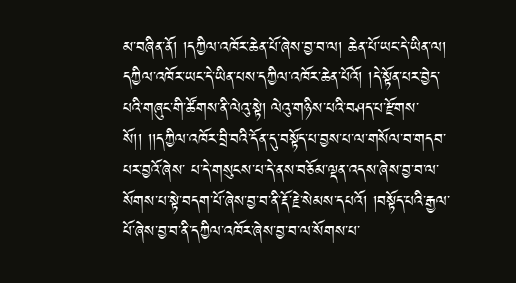མ་བཞིན་ནོ། །དཀྱིལ་འཁོར་ཆེན་པོ་ཞེས་བྱ་བ་ལ། ཆེན་པོ་ཡང་དེ་ཡིན་ལ། དཀྱིལ་འཁོར་ཡང་དེ་ཡིན་པས་དཀྱིལ་འཁོར་ཆེན་པོའོ། །དེ་སྟོན་པར་བྱེད་པའི་གཞུང་གི་ཚོགས་ནི་ལེའུ་སྟེ། ལེའུ་གཉིས་པའི་བཤད་པ་རྫོགས་སོ།། །།དཀྱིལ་འཁོར་བྲི་བའི་དོན་དུ་བསྟོད་པ་བྱས་པ་ལ་གསོལ་བ་གདབ་པར་བྱའོ་ཞེས་ པ་དེ་གསུངས་པ་དེ་ནས་བཅོམ་ལྡན་འདས་ཞེས་བྱ་བ་ལ་སོགས་པ་སྟེ་བདག་པོ་ཞེས་བྱ་བ་ནི་རྡོ་རྗེ་སེམས་དཔའོ། །བསྟོད་པའི་རྒྱལ་པོ་ཞེས་བྱ་བ་ནི་དཀྱིལ་འཁོར་ཞེས་བྱ་བ་ལ་སོགས་པ་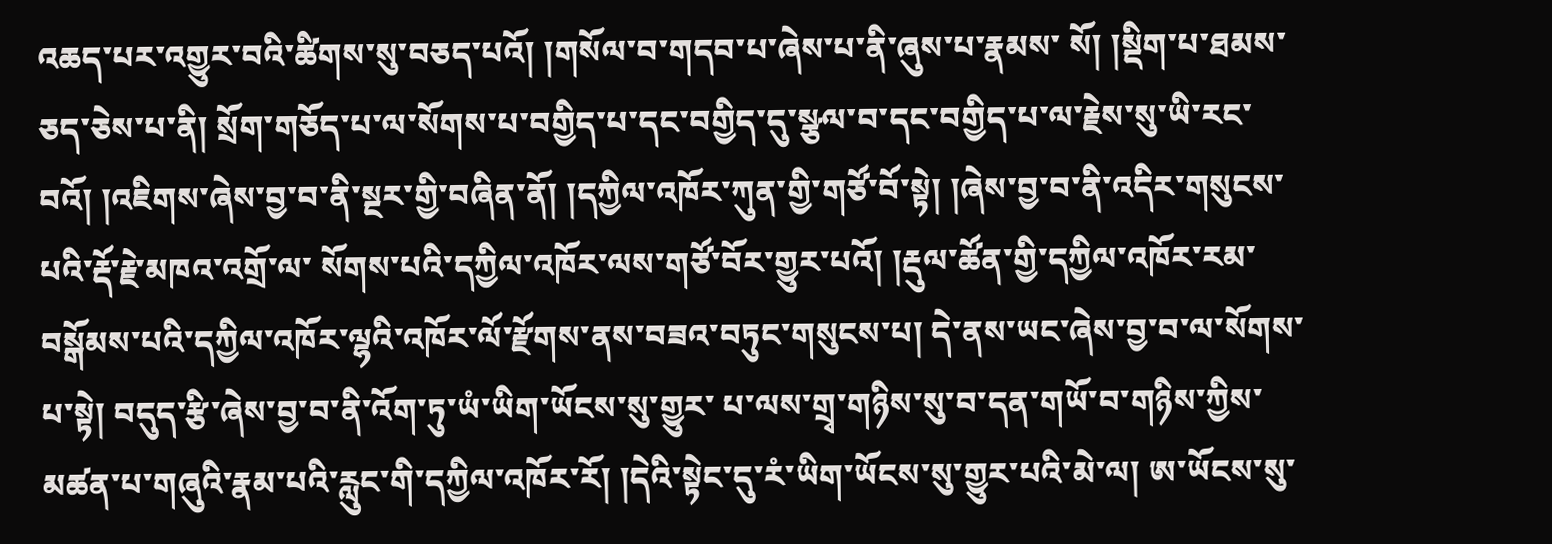འཆད་པར་འགྱུར་བའི་ཚིགས་སུ་བཅད་པའོ། །གསོལ་བ་གདབ་པ་ཞེས་པ་ནི་ཞུས་པ་རྣམས་ སོ། །སྡིག་པ་ཐམས་ཅད་ཅེས་པ་ནི། སྲོག་གཅོད་པ་ལ་སོགས་པ་བགྱིད་པ་དང་བགྱིད་དུ་སྩལ་བ་དང་བགྱིད་པ་ལ་རྗེས་སུ་ཡི་རང་བའོ། །འཇིགས་ཞེས་བྱ་བ་ནི་སྔར་གྱི་བཞིན་ནོ། །དཀྱིལ་འཁོར་ཀུན་གྱི་གཙོ་བོ་སྟེ། །ཞེས་བྱ་བ་ནི་འདིར་གསུངས་པའི་རྡོ་རྗེ་མཁའ་འགྲོ་ལ་ སོགས་པའི་དཀྱིལ་འཁོར་ལས་གཙོ་བོར་གྱུར་པའོ། །རྡུལ་ཚོན་གྱི་དཀྱིལ་འཁོར་རམ་བསྒོམས་པའི་དཀྱིལ་འཁོར་ལྷའི་འཁོར་ལོ་རྫོགས་ནས་བཟའ་བཏུང་གསུངས་པ། དེ་ནས་ཡང་ཞེས་བྱ་བ་ལ་སོགས་པ་སྟེ། བདུད་རྩི་ཞེས་བྱ་བ་ནི་འོག་ཏུ་ཡཾ་ཡིག་ཡོངས་སུ་གྱུར་ པ་ལས་གྲྭ་གཉིས་སུ་བ་དན་གཡོ་བ་གཉིས་ཀྱིས་མཚན་པ་གཞུའི་རྣམ་པའི་རླུང་གི་དཀྱིལ་འཁོར་རོ། །དེའི་སྟེང་དུ་རཾ་ཡིག་ཡོངས་སུ་གྱུར་པའི་མེ་ལ། ཨ་ཡོངས་སུ་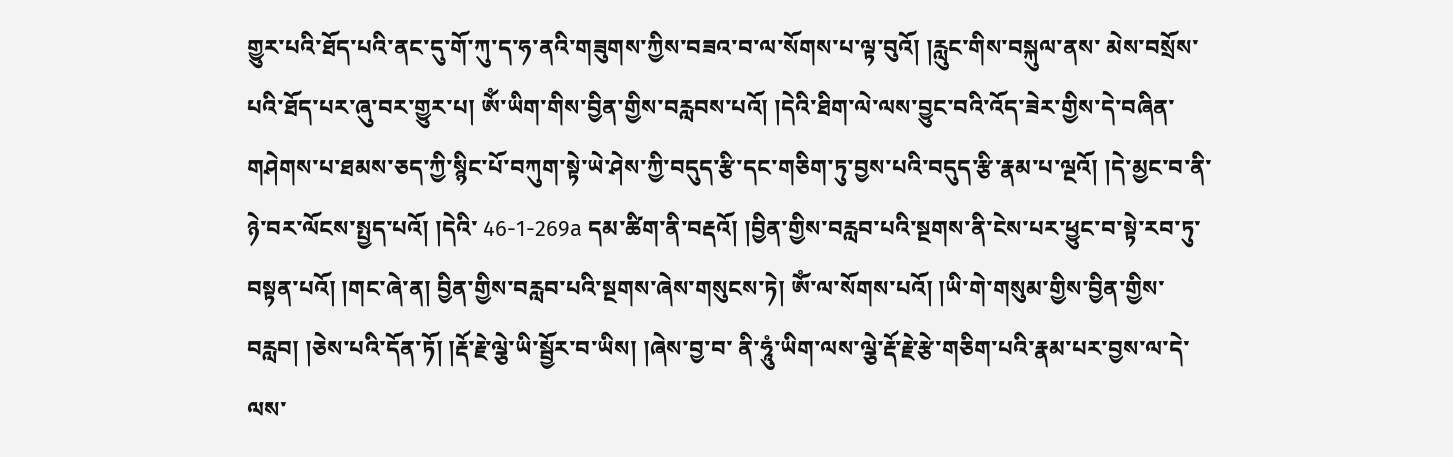གྱུར་པའི་ཐོད་པའི་ནང་དུ་གོ་ཀུ་ད་ཧ་ནའི་གཟུགས་ཀྱིས་བཟའ་བ་ལ་སོགས་པ་ལྟ་བུའོ། །རླུང་གིས་བསྐུལ་ནས་ མེས་བསྲོས་པའི་ཐོད་པར་ཞུ་བར་གྱུར་པ། ཨོཾ་ཡིག་གིས་བྱིན་གྱིས་བརླབས་པའོ། །དེའི་ཐིག་ལེ་ལས་བྱུང་བའི་འོད་ཟེར་གྱིས་དེ་བཞིན་གཤེགས་པ་ཐམས་ཅད་ཀྱི་སྙིང་པོ་བཀུག་སྟེ་ཡེ་ཤེས་ཀྱི་བདུད་རྩི་དང་གཅིག་ཏུ་བྱས་པའི་བདུད་རྩི་རྣམ་པ་ལྔའོ། །དེ་མྱང་བ་ནི་ཉེ་བར་ལོངས་སྤྱད་པའོ། །དེའི་ 46-1-269a དམ་ཚིག་ནི་བརྡའོ། །བྱིན་གྱིས་བརླབ་པའི་སྔགས་ནི་ངེས་པར་ཕྱུང་བ་སྟེ་རབ་ཏུ་བསྟན་པའོ། །གང་ཞེ་ན། བྱིན་གྱིས་བརླབ་པའི་སྔགས་ཞེས་གསུངས་ཏེ། ཨོཾ་ལ་སོགས་པའོ། །ཡི་གེ་གསུམ་གྱིས་བྱིན་གྱིས་བརླབ། །ཅེས་པའི་དོན་ཏོ། །རྡོ་རྗེ་ལྕེ་ཡི་སྦྱོར་བ་ཡིས། །ཞེས་བྱ་བ་ ནི་ཧཱུཾ་ཡིག་ལས་ལྕེ་རྡོ་རྗེ་རྩེ་གཅིག་པའི་རྣམ་པར་བྱས་ལ་དེ་ལས་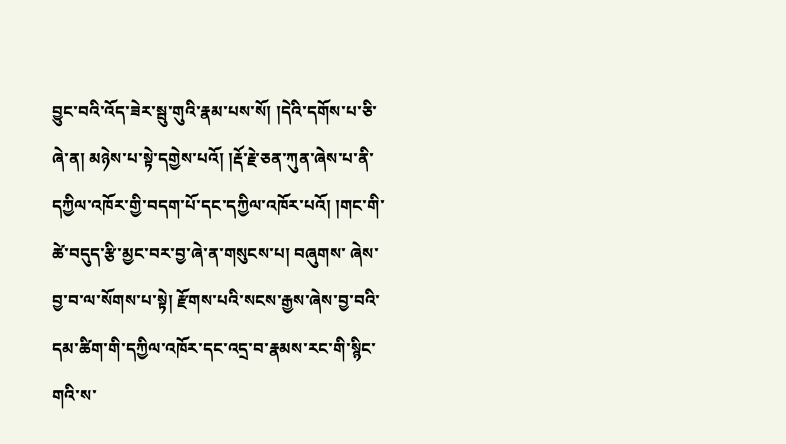བྱུང་བའི་འོད་ཟེར་སྦུ་གུའི་རྣམ་པས་སོ། །དེའི་དགོས་པ་ཅི་ཞེ་ན། མཉེས་པ་སྟེ་དགྱེས་པའོ། །རྡོ་རྗེ་ཅན་ཀུན་ཞེས་པ་ནི་དཀྱིལ་འཁོར་གྱི་བདག་པོ་དང་དཀྱིལ་འཁོར་པའོ། །གང་གི་ཚེ་བདུད་རྩི་མྱང་བར་བྱ་ཞེ་ན་གསུངས་པ། བཞུགས་ ཞེས་བྱ་བ་ལ་སོགས་པ་སྟེ། རྫོགས་པའི་སངས་རྒྱས་ཞེས་བྱ་བའི་དམ་ཚིག་གི་དཀྱིལ་འཁོར་དང་འདྲ་བ་རྣམས་རང་གི་སྙིང་གའི་ས་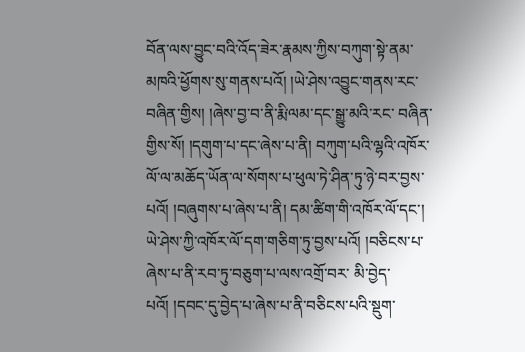བོན་ལས་བྱུང་བའི་འོད་ཟེར་རྣམས་ཀྱིས་བཀུག་སྟེ་ནམ་མཁའི་ཕྱོགས་སུ་གནས་པའོ། །ཡེ་ཤེས་འབྱུང་གནས་རང་བཞིན་གྱིས། །ཞེས་བྱ་བ་ནི་རྨི་ལམ་དང་སྒྱུ་མའི་རང་ བཞིན་གྱིས་སོ། །དགུག་པ་དང་ཞེས་པ་ནི། བཀུག་པའི་ལྷའི་འཁོར་ལོ་ལ་མཆོད་ཡོན་ལ་སོགས་པ་ཕུལ་ཏེ་ཤིན་ཏུ་ཉེ་བར་བྱས་པའོ། །བཞུགས་པ་ཞེས་པ་ནི། དམ་ཚིག་གི་འཁོར་ལོ་དང་། ཡེ་ཤེས་ཀྱི་འཁོར་ལོ་དག་གཅིག་ཏུ་བྱས་པའོ། །བཅིངས་པ་ཞེས་པ་ནི་རབ་ཏུ་བཅུག་པ་ལས་འགྲོ་བར་ མི་བྱེད་པའོ། །དབང་དུ་བྱེད་པ་ཞེས་པ་ནི་བཅིངས་པའི་སྡུག་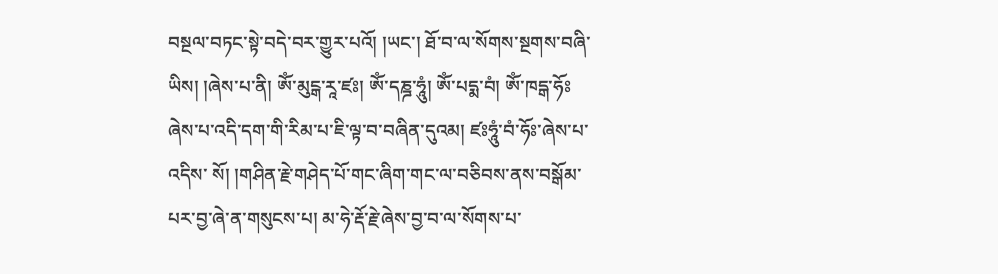བསྔལ་བཏང་སྟེ་བདེ་བར་གྱུར་པའོ། །ཡང་། ཐོ་བ་ལ་སོགས་སྔགས་བཞི་ཡིས། །ཞེས་པ་ནི། ཨོཾ་མུངྒ་རཱ་ཛཿ། ཨོཾ་དཎྜ་ཧཱུཾ། ཨོཾ་པདྨ་བཾ། ཨོཾ་ཁདྒ་ཧོཿཞེས་པ་འདི་དག་གི་རིམ་པ་ཇི་ལྟ་བ་བཞིན་དུའམ། ཛཿཧཱུཾ་བཾ་ཧོཿ་ཞེས་པ་འདིས་ སོ། །གཤིན་རྗེ་གཤེད་པོ་གང་ཞིག་གང་ལ་བཅིབས་ནས་བསྒོམ་པར་བྱ་ཞེ་ན་གསུངས་པ། མ་ཧེ་རྡོ་རྗེ་ཞེས་བྱ་བ་ལ་སོགས་པ་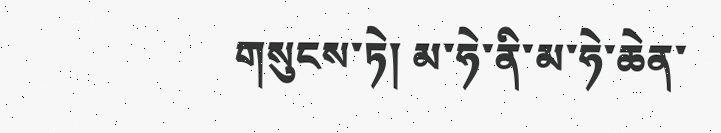གསུངས་ཏེ། མ་ཧེ་ནི་མ་ཧེ་ཆེན་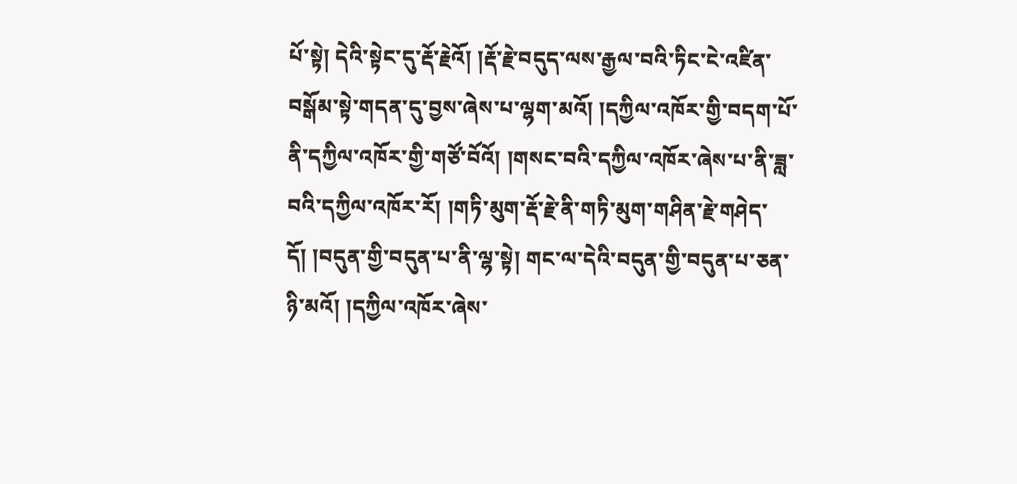པོ་སྟེ། དེའི་སྟེང་དུ་རྡོ་རྗེའོ། །རྡོ་རྗེ་བདུད་ལས་རྒྱལ་བའི་ཏིང་ངེ་འཛིན་བསྒོམ་སྟེ་གདན་དུ་བྱས་ཞེས་པ་ལྷག་མའོ། །དཀྱིལ་འཁོར་གྱི་བདག་པོ་ ནི་དཀྱིལ་འཁོར་གྱི་གཙོ་བོའོ། །གསང་བའི་དཀྱིལ་འཁོར་ཞེས་པ་ནི་ཟླ་བའི་དཀྱིལ་འཁོར་རོ། །གཏི་མུག་རྡོ་རྗེ་ནི་གཏི་མུག་གཤིན་རྗེ་གཤེད་དོ། །བདུན་གྱི་བདུན་པ་ནི་ལྷ་སྟེ། གང་ལ་དེའི་བདུན་གྱི་བདུན་པ་ཅན་ཉི་མའོ། །དཀྱིལ་འཁོར་ཞེས་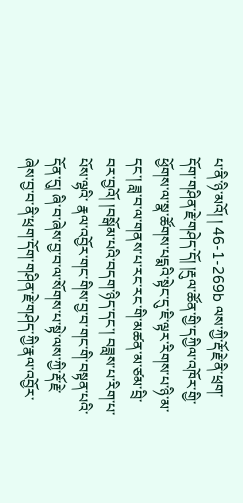པ་ནི་ཉི་མའོ། ། 46-1-269b ལས་ཀྱི་རྡོ་རྗེ་ནི་ཕྲག་དོག་གཤིན་རྗེ་གཤེད་དོ། །རྡུལ་ཚོན་གྱི་དཀྱིལ་འཁོར་གྱི་ཕྱོགས་ལ་སྣ་ཚོགས་པདྨའི་སྟེང་དུ་ཇི་ལྟར་རིགས་པ་ཉི་མ་དང་། ཟླ་བ་ལ་གནས་པ་རང་རང་གི་མཚན་མ་ཙམ་བྲི་བར་བྱའོ། །བསྒོམ་པའི་བདག་ཉིད་དང་། བཟླས་པ་རིག་པ་པོས་ལྷའི་ རྣལ་འབྱོར་གང་གིས་བྱ་བ་གང་གི་བསྟན་པའི་དོན་དུ། ཞི་བ་ཞེས་བྱ་བ་ལ་སོགས་པ་སྟེ་ལས་ཀྱི་རྡོ་རྗེ་ཞེས་བྱ་བ་ནི་ཕྲག་དོག་གཤིན་རྗེ་གཤེད་ཀྱི་རྣལ་འབྱོར་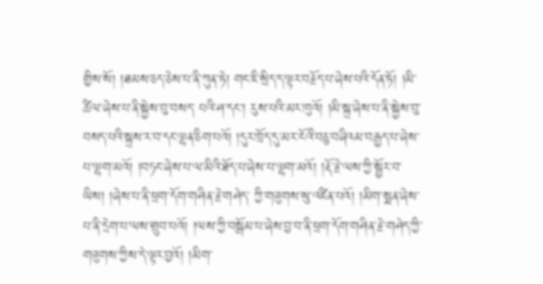གྱིས་སོ། །ཐམས་ཅད་ཅེས་པ་ནི་ཀུན་ཏེ། གང་ཇི་སྲིད་ད་ལྟར་བརྗོད་པ་ཞེས་པའི་དོན་ཏོ། །མི་ཚིལ་ཞེས་པ་ནི་སྐྱེས་བུ་བསད་ པའི་ཤ་དང་། རུས་པའི་མར་ཁུའོ། །མི་སྐྲ་ཞེས་པ་ནི་སྐྱེས་བུ་བསད་པའི་སྐྲས་ར་བ་དང་ལྷན་ཅིག་པའོ། །དུར་ཁྲོད་དུ་མར་ངོའི་བཅུ་བཞིའམ་བརྒྱད་པ་ཞེས་པ་ལྷག་མའོ། །བཏང་ཞེས་པ་ལ་མིའི་ཐོད་པ་ཞེས་པ་ལྷག་མའོ། །རྡོ་རྗེ་ལས་ཀྱི་སྦྱོར་བ་ཡིས། །ཞེས་པ་ནི་ཕྲག་དོག་གཤིན་རྗེ་གཤེད་ ཀྱི་གཟུགས་སུ་འཛིན་པའོ། །མིག་སྨན་ཞེས་པ་ནི་དྲེག་པ་ལས་གྲུབ་པའོ། །ལས་ཀྱི་བསྒོམ་པ་ཞེས་བྱ་བ་ནི་ཕྲག་དོག་གཤིན་རྗེ་གཤེད་ཀྱི་གཟུགས་ཀྱིས་དེ་ལྟར་བྱའོ། །མིག་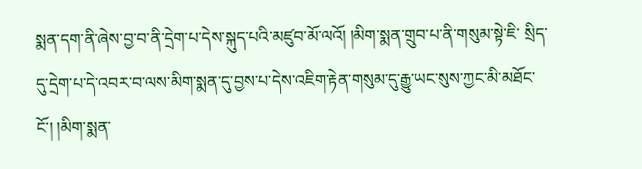སྨན་དག་ནི་ཞེས་བྱ་བ་ནི་དྲེག་པ་དེས་སྐུད་པའི་མཛུབ་མོ་ལའོ། །མིག་སྨན་གྲུབ་པ་ནི་གསུམ་སྟེ་ཇི་ སྲིད་དུ་དྲེག་པ་དེ་འབར་བ་ལས་མིག་སྨན་དུ་བྱས་པ་དེས་འཇིག་རྟེན་གསུམ་དུ་རྒྱུ་ཡང་སུས་ཀྱང་མི་མཐོང་ངོ་། །མིག་སྨན་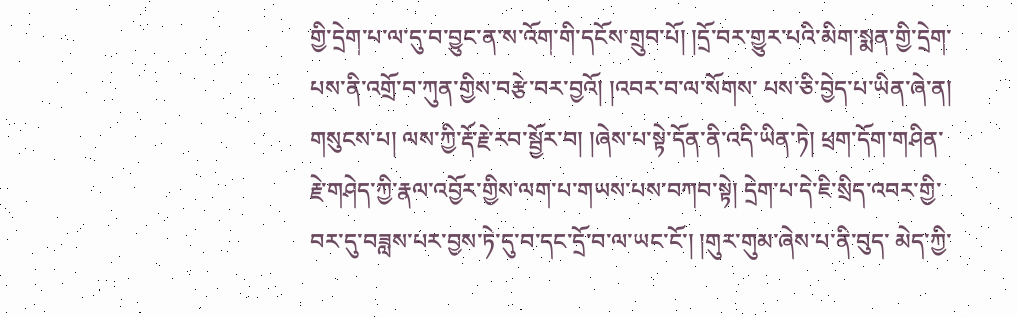གྱི་དྲེག་པ་ལ་དུ་བ་བྱུང་ན་ས་འོག་གི་དངོས་གྲུབ་པོ། །དྲོ་བར་གྱུར་པའི་མིག་སྨན་གྱི་དྲེག་པས་ནི་འགྲོ་བ་ཀུན་གྱིས་བརྩེ་བར་བྱའོ། །འབར་བ་ལ་སོགས་ པས་ཅི་བྱེད་པ་ཡིན་ཞེ་ན། གསུངས་པ། ལས་ཀྱི་རྡོ་རྗེ་རབ་སྦྱོར་བ། །ཞེས་པ་སྟེ་དོན་ནི་འདི་ཡིན་ཏེ། ཕྲག་དོག་གཤིན་རྗེ་གཤེད་ཀྱི་རྣལ་འབྱོར་གྱིས་ལག་པ་གཡས་པས་བཀབ་སྟེ། དྲེག་པ་དེ་ཇི་སྲིད་འབར་གྱི་བར་དུ་བཟླས་པར་བྱས་ཏེ་དུ་བ་དང་དྲོ་བ་ལ་ཡང་ངོ་། །གུར་གུམ་ཞེས་པ་ནི་བུད་ མེད་ཀྱི་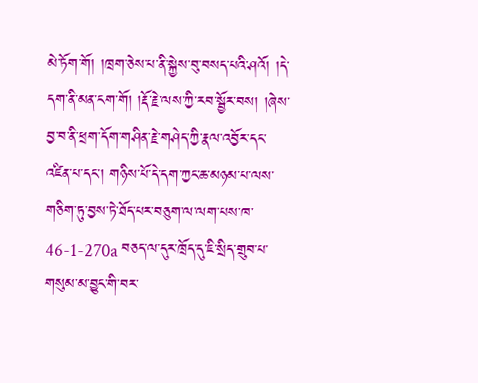མེ་ཏོག་གོ། །ཁྲག་ཅེས་པ་ནི་སྐྱེས་བུ་བསད་པའི་ཤའོ། །དེ་དག་ནི་མན་ངག་གོ། །རྡོ་རྗེ་ལས་ཀྱི་རབ་སྦྱོར་བས། །ཞེས་བྱ་བ་ནི་ཕྲག་དོག་གཤིན་རྗེ་གཤེད་ཀྱི་རྣལ་འབྱོར་དང་འཛིན་པ་དང་། གཉིས་པོ་དེ་དག་ཀྱང་ཆ་མཉམ་པ་ལས་གཅིག་ཏུ་བྱས་ཏེ་ཐོད་པར་བཅུག་ལ་ལག་པས་ཁ་ 46-1-270a བཅད་ལ་དུར་ཁྲོད་དུ་ཇི་སྲིད་གྲུབ་པ་གསུམ་མ་བྱུང་གི་བར་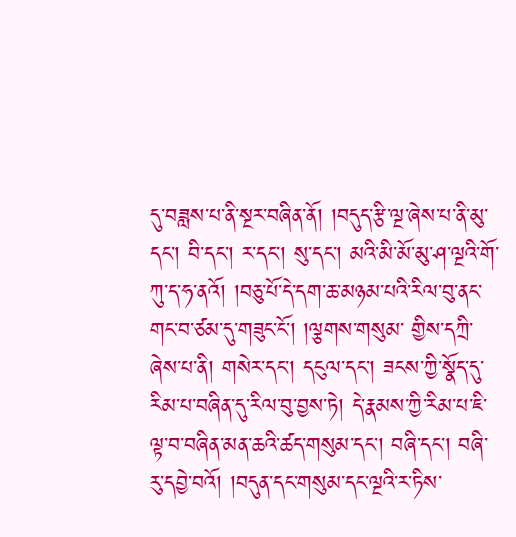དུ་བཟླས་པ་ནི་སྔར་བཞིན་ནོ། །བདུད་རྩི་ལྔ་ཞེས་པ་ནི་མུ་དང་། བི་དང་། ར་དང་། སུ་དང་། མའི་མི་མོ་མུ་ཤ་ལྔའི་གོ་ཀུ་ད་ཧ་ནའོ། །བཅུ་པོ་དེ་དག་ཆ་མཉམ་པའི་རིལ་བུ་ནང་གང་བ་ཙམ་དུ་གཟུང་ངོ་། །ལྕགས་གསུམ་ གྱིས་དཀྲི་ཞེས་པ་ནི། གསེར་དང་། དངུལ་དང་། ཟངས་ཀྱི་སྣོད་དུ་རིམ་པ་བཞིན་དུ་རིལ་བུ་བྱས་ཏེ། དེ་རྣམས་ཀྱི་རིམ་པ་ཇི་ལྟ་བ་བཞིན་མན་ཆའི་ཚད་གསུམ་དང་། བཞི་དང་། བཞི་རུ་དབྱེ་བའོ། །བདུན་དང་གསུམ་དང་ལྔའི་ར་ཏིས་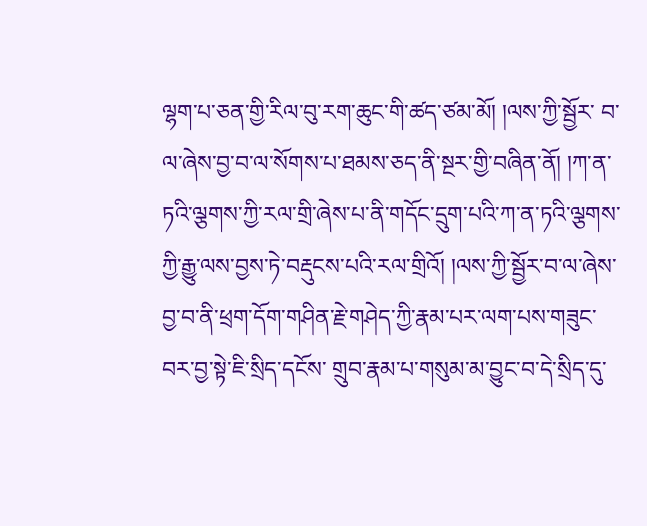ལྷག་པ་ཅན་གྱི་རིལ་བུ་རག་ཆུང་གི་ཚད་ཙམ་མོ། །ལས་ཀྱི་སྦྱོར་ བ་ལ་ཞེས་བྱ་བ་ལ་སོགས་པ་ཐམས་ཅད་ནི་སྔར་གྱི་བཞིན་ནོ། །ཀ་ན་ཏའི་ལྕགས་ཀྱི་རལ་གྲི་ཞེས་པ་ནི་གདོང་དྲུག་པའི་ཀ་ན་ཏའི་ལྕགས་ཀྱི་རྒྱུ་ལས་བྱས་ཏེ་བརྡུངས་པའི་རལ་གྲིའོ། །ལས་ཀྱི་སྦྱོར་བ་ལ་ཞེས་བྱ་བ་ནི་ཕྲག་དོག་གཤིན་རྗེ་གཤེད་ཀྱི་རྣམ་པར་ལག་པས་གཟུང་བར་བྱ་སྟེ་ཇི་སྲིད་དངོས་ གྲུབ་རྣམ་པ་གསུམ་མ་བྱུང་བ་དེ་སྲིད་དུ་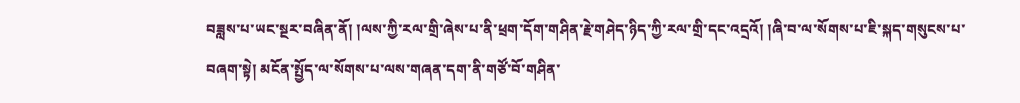བཟླས་པ་ཡང་སྔར་བཞིན་ནོ། །ལས་ཀྱི་རལ་གྲི་ཞེས་པ་ནི་ཕྲག་དོག་གཤིན་རྗེ་གཤེད་ཉིད་ཀྱི་རལ་གྲི་དང་འདྲའོ། །ཞི་བ་ལ་སོགས་པ་ཇི་སྐད་གསུངས་པ་བཞག་སྟེ། མངོན་སྤྱོད་ལ་སོགས་པ་ལས་གཞན་དག་ནི་གཙོ་བོ་གཤིན་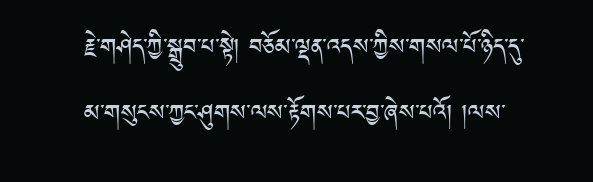རྗེ་གཤེད་ཀྱི་སྒྲུབ་པ་སྟེ། བཅོམ་ལྡན་འདས་ཀྱིས་གསལ་པོ་ཉིད་དུ་མ་གསུངས་ཀྱང་ཤུགས་ལས་རྟོགས་པར་བྱ་ཞེས་པའོ། །ལས་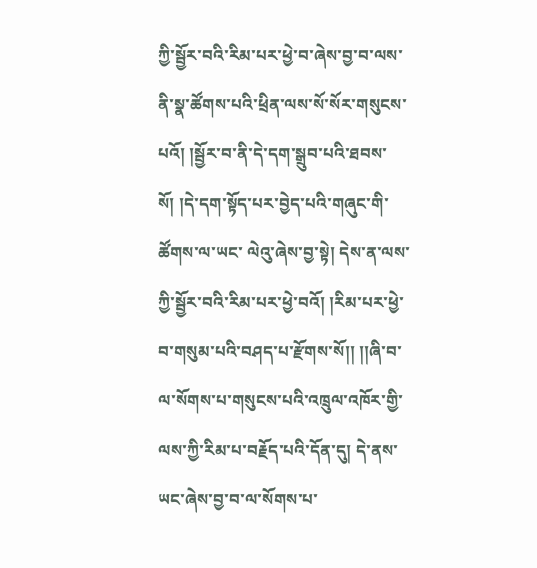ཀྱི་སྦྱོར་བའི་རིམ་པར་ཕྱེ་བ་ཞེས་བྱ་བ་ལས་ནི་སྣ་ཚོགས་པའི་ཕྲིན་ལས་སོ་སོར་གསུངས་པའོ། །སྦྱོར་བ་ནི་དེ་དག་སྒྲུབ་པའི་ཐབས་སོ། །དེ་དག་སྟོད་པར་བྱེད་པའི་གཞུང་གི་ཚོགས་ལ་ཡང་ ལེའུ་ཞེས་བྱ་སྟེ། དེས་ན་ལས་ཀྱི་སྦྱོར་བའི་རིམ་པར་ཕྱེ་བའོ། །རིམ་པར་ཕྱེ་བ་གསུམ་པའི་བཤད་པ་རྫོགས་སོ།། །།ཞི་བ་ལ་སོགས་པ་གསུངས་པའི་འཁྲུལ་འཁོར་གྱི་ལས་ཀྱི་རིམ་པ་བརྗོད་པའི་དོན་དུ། དེ་ནས་ཡང་ཞེས་བྱ་བ་ལ་སོགས་པ་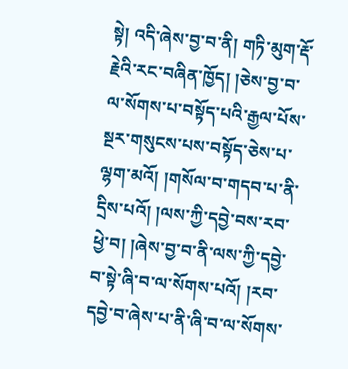སྟེ། འདི་ཞེས་བྱ་བ་ནི། གཏི་མུག་རྡོ་ རྗེའི་རང་བཞིན་ཁྱོད། །ཅེས་བྱ་བ་ལ་སོགས་པ་བསྟོད་པའི་རྒྱལ་པོས་སྔར་གསུངས་པས་བསྟོད་ཅེས་པ་ལྷག་མའོ། །གསོལ་བ་གདབ་པ་ནི་དྲིས་པའོ། །ལས་ཀྱི་དབྱེ་བས་རབ་ཕྱེ་བ། །ཞེས་བྱ་བ་ནི་ལས་ཀྱི་དབྱེ་བ་སྟེ་ཞི་བ་ལ་སོགས་པའོ། །རབ་དབྱེ་བ་ཞེས་པ་ནི་ཞི་བ་ལ་སོགས་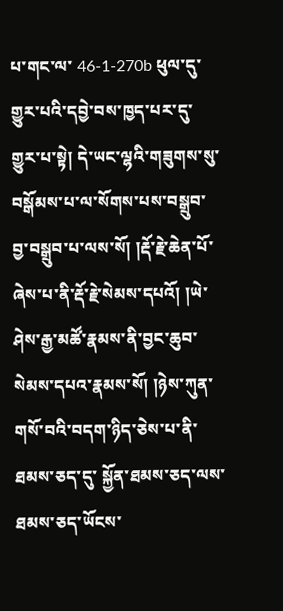པ་གང་ལ་ 46-1-270b ཕུལ་དུ་གྱུར་པའི་དབྱེ་བས་ཁྱད་པར་དུ་གྱུར་པ་སྟེ། དེ་ཡང་ལྷའི་གཟུགས་སུ་བསྒོམས་པ་ལ་སོགས་པས་བསྒྲུབ་བྱ་བསྒྲུབ་པ་ལས་སོ། །རྡོ་རྗེ་ཆེན་པོ་ཞེས་པ་ནི་རྡོ་རྗེ་སེམས་དཔའོ། །ཡེ་ཤེས་རྒྱ་མཚོ་རྣམས་ནི་བྱང་ཆུབ་སེམས་དཔའ་རྣམས་སོ། །ཉེས་ཀུན་གསོ་བའི་བདག་ཉིད་ཅེས་པ་ནི་ཐམས་ཅད་དུ་ སྐྱོན་ཐམས་ཅད་ལས་ཐམས་ཅད་ཡོངས་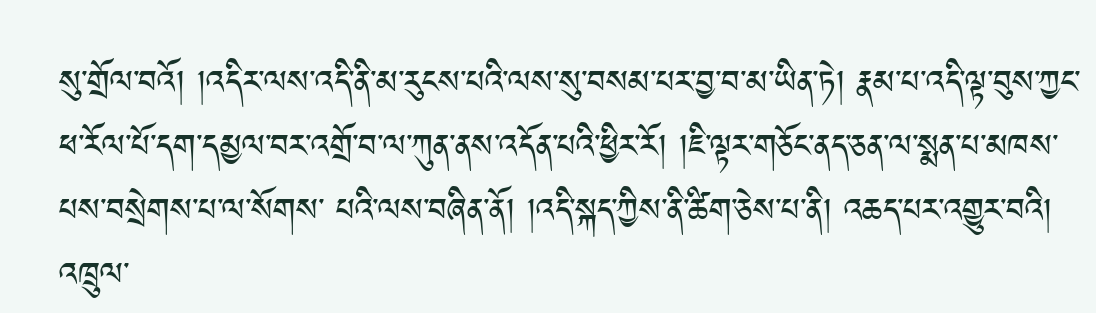སུ་གྲོལ་བའོ། །འདིར་ལས་འདི་ནི་མ་རུངས་པའི་ལས་སུ་བསམ་པར་བྱ་བ་མ་ཡིན་ཏེ། རྣམ་པ་འདི་ལྟ་བུས་ཀྱང་ཕ་རོལ་པོ་དག་དམྱལ་བར་འགྲོ་བ་ལ་ཀུན་ནས་འདོན་པའི་ཕྱིར་རོ། །ཇི་ལྟར་གཅོང་ནད་ཅན་ལ་སྨན་པ་མཁས་པས་བསྲེགས་པ་ལ་སོགས་ པའི་ལས་བཞིན་ནོ། །འདི་སྐད་ཀྱིས་ནི་ཚིག་ཅེས་པ་ནི། འཆད་པར་འགྱུར་བའི། འཁྲུལ་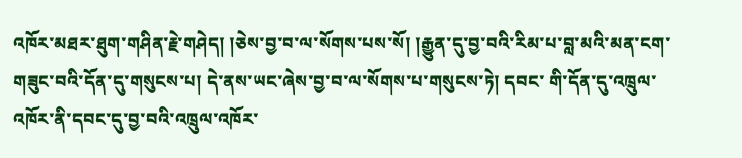འཁོར་མཐར་ཐུག་གཤིན་རྗེ་གཤེད། །ཅེས་བྱ་བ་ལ་སོགས་པས་སོ། །རྒྱུན་དུ་བྱ་བའི་རིམ་པ་བླ་མའི་མན་ངག་གཟུང་བའི་དོན་དུ་གསུངས་པ། དེ་ནས་ཡང་ཞེས་བྱ་བ་ལ་སོགས་པ་གསུངས་ཏེ། དབང་ གི་དོན་དུ་འཁྲུལ་འཁོར་ནི་དབང་དུ་བྱ་བའི་འཁྲུལ་འཁོར་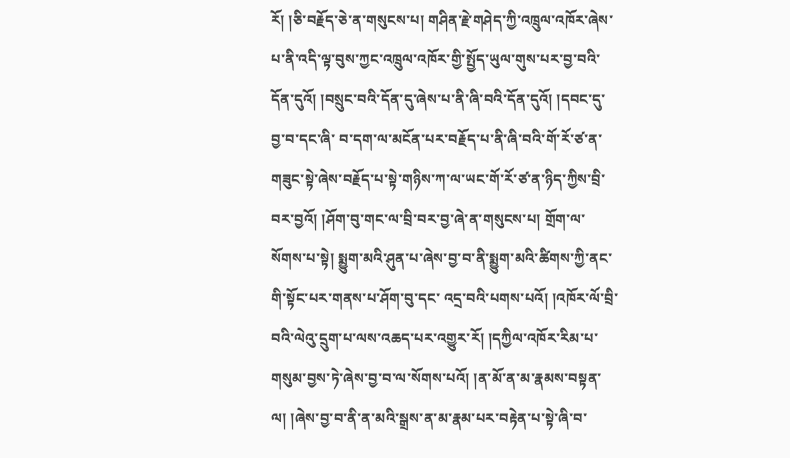རོ། །ཅི་བརྗོད་ཅེ་ན་གསུངས་པ། གཤིན་རྗེ་གཤེད་ཀྱི་འཁྲུལ་འཁོར་ཞེས་པ་ནི་འདི་ལྟ་བུས་ཀྱང་འཁྲུལ་འཁོར་གྱི་སྤྱོད་ཡུལ་གུས་པར་བྱ་བའི་དོན་དུའོ། །བསྲུང་བའི་དོན་དུ་ཞེས་པ་ནི་ཞི་བའི་དོན་དུའོ། །དབང་དུ་བྱ་བ་དང་ཞི་ བ་དག་ལ་མངོན་པར་བརྗོད་པ་ནི་ཞི་བའི་གོ་རོ་ཙ་ན་གཟུང་སྟེ་ཞེས་བརྗོད་པ་སྟེ་གཉིས་ཀ་ལ་ཡང་གོ་རོ་ཙ་ན་ཉིད་ཀྱིས་བྲི་བར་བྱའོ། །ཤོག་བུ་གང་ལ་བྲི་བར་བྱ་ཞེ་ན་གསུངས་པ། གྲོག་ལ་སོགས་པ་སྟེ། སྨྱུག་མའི་ཤུན་པ་ཞེས་བྱ་བ་ནི་སྨྱུག་མའི་ཚིགས་ཀྱི་ནང་གི་སྟོང་པར་གནས་པ་ཤོག་བུ་དང་ འདྲ་བའི་པགས་པའོ། །འཁོར་ལོ་བྲི་བའི་ལེའུ་དྲུག་པ་ལས་འཆད་པར་འགྱུར་རོ། །དཀྱིལ་འཁོར་རིམ་པ་གསུམ་བྱས་ཏེ་ཞེས་བྱ་བ་ལ་སོགས་པའོ། །ན་མོ་ན་མ་རྣམས་བསྟན་ལ། །ཞེས་བྱ་བ་ནི་ན་མའི་སྒྲས་ན་མ་རྣམ་པར་བརྟེན་པ་སྟེ་ཞི་བ་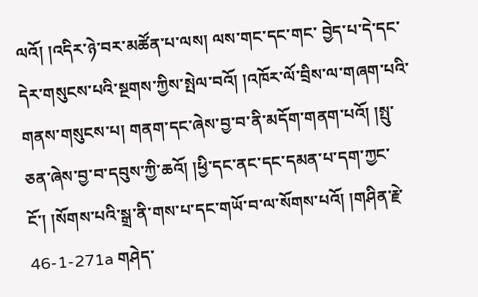ལའོ། །འདིར་ཉེ་བར་མཚོན་པ་ལས། ལས་གང་དང་གང་ བྱེད་པ་དེ་དང་དེར་གསུངས་པའི་སྔགས་ཀྱིས་སྤེལ་བའོ། །འཁོར་ལོ་བྲིས་ལ་གཞག་པའི་གནས་གསུངས་པ། གནག་དང་ཞེས་བྱ་བ་ནི་མདོག་གནག་པའོ། །སྤུ་ཅན་ཞེས་བྱ་བ་དབུས་ཀྱི་ཆའོ། །ཕྱི་དང་ནང་དང་དམན་པ་དག་ཀྱང་ངོ་། །སོགས་པའི་སྒྲ་ནི་གས་པ་དང་གཡོ་བ་ལ་སོགས་པའོ། །གཤིན་རྗེ་ 46-1-271a གཤེད་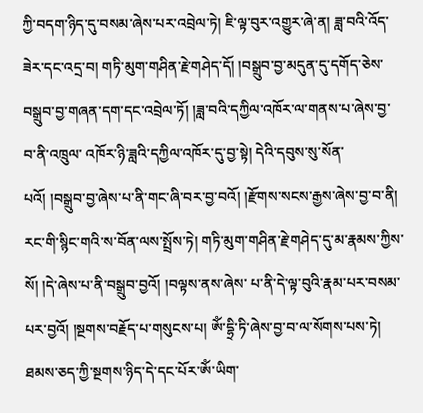ཀྱི་བདག་ཉིད་དུ་བསམ་ཞེས་པར་འབྲེལ་ཏེ། ཇི་ལྟ་བུར་འགྱུར་ཞེ་ན། ཟླ་བའི་འོད་ཟེར་དང་འདྲ་བ། གཏི་མུག་གཤིན་རྗེ་གཤེད་དོ། །བསྒྲུབ་བྱ་མདུན་དུ་དགོད་ཅེས་བསྒྲུབ་བྱ་གཞན་དག་དང་འབྲེལ་ཏོ། །ཟླ་བའི་དཀྱིལ་འཁོར་ལ་གནས་པ་ཞེས་བྱ་བ་ནི་འཁྲུལ་ འཁོར་ཉི་ཟླའི་དཀྱིལ་འཁོར་དུ་བྱ་སྟེ། དེའི་དབུས་སུ་སོན་པའོ། །བསྒྲུབ་བྱ་ཞེས་པ་ནི་གང་ཞི་བར་བྱ་བའོ། །རྫོགས་སངས་རྒྱས་ཞེས་བྱ་བ་ནི། རང་གི་སྙིང་གའི་ས་བོན་ལས་སྤྲོས་ཏེ། གཏི་མུག་གཤིན་རྗེ་གཤེད་དུ་མ་རྣམས་ཀྱིས་སོ། །དེ་ཞེས་པ་ནི་བསྒྲུབ་བྱའོ། །བལྟས་ནས་ཞེས་ པ་ནི་དེ་ལྟ་བུའི་རྣམ་པར་བསམ་པར་བྱའོ། །སྔགས་བརྗོད་པ་གསུངས་པ། ཨོཾ་དྷྲི་ཏི་ཞེས་བྱ་བ་ལ་སོགས་པས་ཏེ། ཐམས་ཅད་ཀྱི་སྔགས་ཉིད་དེ་དང་པོར་ཨོཾ་ཡིག་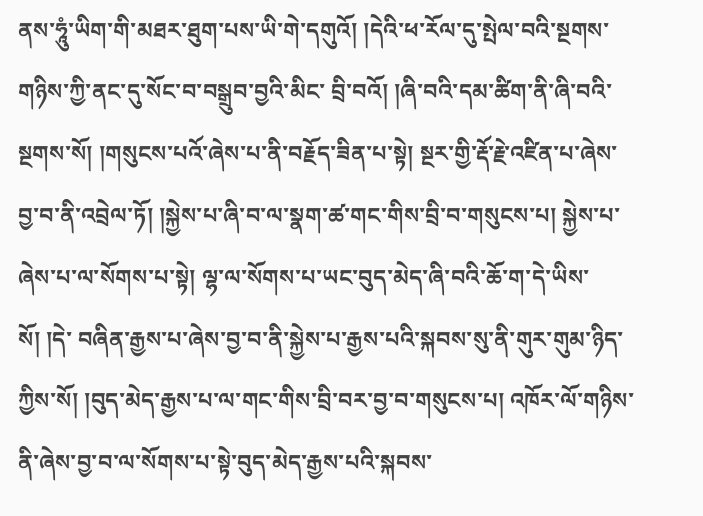ནས་ཧཱུཾ་ཡིག་གི་མཐར་ཐུག་པས་ཡི་གེ་དགུའོ། །དེའི་ཕ་རོལ་དུ་སྤེལ་བའི་སྔགས་གཉིས་ཀྱི་ནང་དུ་སོང་བ་བསྒྲུབ་བྱའི་མིང་ བྲི་བའོ། །ཞི་བའི་དམ་ཚིག་ནི་ཞི་བའི་སྔགས་སོ། །གསུངས་པའོ་ཞེས་པ་ནི་བརྗོད་ཟིན་པ་སྟེ། སྔར་གྱི་རྡོ་རྗེ་འཛིན་པ་ཞེས་བྱ་བ་ནི་འབྲེལ་ཏོ། །སྐྱེས་པ་ཞི་བ་ལ་སྣག་ཚ་གང་གིས་བྲི་བ་གསུངས་པ། སྐྱེས་པ་ཞེས་པ་ལ་སོགས་པ་སྟེ། ལྷ་ལ་སོགས་པ་ཡང་བུད་མེད་ཞི་བའི་ཆོ་ག་དེ་ཡིས་སོ། །དེ་ བཞིན་རྒྱས་པ་ཞེས་བྱ་བ་ནི་སྐྱེས་པ་རྒྱས་པའི་སྐབས་སུ་ནི་གུར་གུམ་ཉིད་ཀྱིས་སོ། །བུད་མེད་རྒྱས་པ་ལ་གང་གིས་བྲི་བར་བྱ་བ་གསུངས་པ། འཁོར་ལོ་གཉིས་ནི་ཞེས་བྱ་བ་ལ་སོགས་པ་སྟེ་བུད་མེད་རྒྱས་པའི་སྐབས་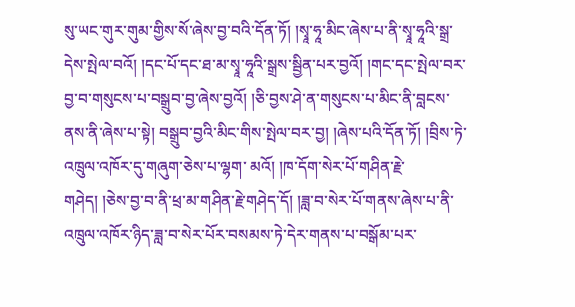སུ་ཡང་གུར་གུམ་གྱིས་སོ་ཞེས་བྱ་བའི་དོན་ཏོ། །སྭཱ་ཧཱ་མིང་ཞེས་པ་ནི་སྭཱ་ཧཱའི་སྒྲ་ དེས་སྤེལ་བའོ། །དང་པོ་དང་ཐ་མ་སྭཱ་ཧཱའི་སྒྲས་སྦྱིན་པར་བྱའོ། །གང་དང་སྤེལ་བར་བྱ་བ་གསུངས་པ་བསྒྲུབ་བྱ་ཞེས་བྱའོ། །ཅི་བྱས་ཤེ་ན་གསུངས་པ་མིང་ནི་བླངས་ནས་ནི་ཞེས་པ་སྟེ། བསྒྲུབ་བྱའི་མིང་གིས་སྤེལ་བར་བྱ། །ཞེས་པའི་དོན་ཏོ། །བྲིས་ཏེ་འཁྲུལ་འཁོར་དུ་གཞུག་ཅེས་པ་ལྷག་ མའོ། །ཁ་དོག་སེར་པོ་གཤིན་རྗེ་གཤེད། །ཅེས་བྱ་བ་ནི་ཕྲ་མ་གཤིན་རྗེ་གཤེད་དོ། །ཟླ་བ་སེར་པོ་གནས་ཞེས་པ་ནི་འཁྲུལ་འཁོར་ཉིད་ཟླ་བ་སེར་པོར་བསམས་ཏེ་དེར་གནས་པ་བསྒོམ་པར་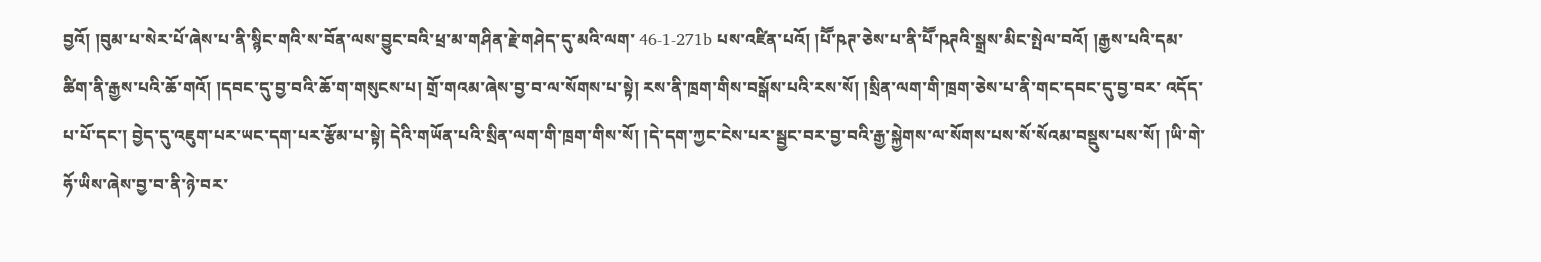བྱའོ། །བུམ་པ་སེར་པོ་ཞེས་པ་ནི་སྙིང་གའི་ས་བོན་ལས་བྱུང་བའི་ཕྲ་མ་གཤིན་རྗེ་གཤེད་དུ་མའི་ལག་ 46-1-271b པས་འཛིན་པའོ། །པཽ་ཥཊ་ཅེས་པ་ནི་པཽ་ཥཊའི་སྒྲས་མིང་སྤེལ་བའོ། །རྒྱས་པའི་དམ་ཚིག་ནི་རྒྱས་པའི་ཆོ་གའོ། །དབང་དུ་བྱ་བའི་ཆོ་ག་གསུངས་པ། གྲོ་གའམ་ཞེས་བྱ་བ་ལ་སོགས་པ་སྟེ། རས་ནི་ཁྲག་གིས་བསྒོས་པའི་རས་སོ། །སྲིན་ལག་གི་ཁྲག་ཅེས་པ་ནི་གང་དབང་དུ་བྱ་བར་ འདོད་པ་པོ་དང་། བྱེད་དུ་འཇུག་པར་ཡང་དག་པར་རྩོམ་པ་སྟེ། དེའི་གཡོན་པའི་སྲིན་ལག་གི་ཁྲག་གིས་སོ། །དེ་དག་ཀྱང་ངེས་པར་སྦྱང་བར་བྱ་བའི་རྒྱ་སྐྱེགས་ལ་སོགས་པས་སོ་སོའམ་བསྡུས་པས་སོ། །ཡི་གེ་ཧོ་ཡིས་ཞེས་བྱ་བ་ནི་ཉེ་བར་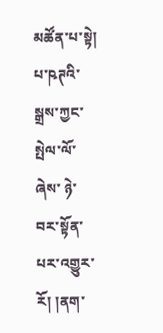མཚོན་པ་སྟེ། པ་ཥཊའི་སྒྲས་ཀྱང་སྤེལ་ལོ་ཞེས་ ཉེ་བར་སྟོན་པར་འགྱུར་རོ། །ནག་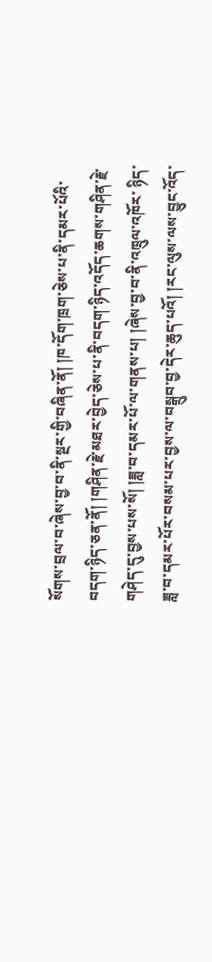སོགས་བྲལ་བ་ཞེས་བྱ་བ་ནི་སྔར་གྱི་བཞིན་ནོ། །ཁ་དོག་ཁྲག་ཅེས་པ་ནི་དམར་པོའི་བདག་ཉིད་ཅན་ནོ། །གཤིན་རྗེ་མཐར་བྱེད་ཅེས་པ་ནི་བདག་ཉིད་འདོད་ཆགས་གཤིན་རྗེ་གཤེད་དུ་བྱས་པས་སོ། །ཟླ་བ་དམར་པོ་ལ་གནས་པ། །ཞེས་བྱ་བ་ནི་འཁྲུལ་འཁོར་ ཉིད་ཟླ་བ་དམར་པོར་བསམ་པར་བྱས་ལ་བསྒྲུབ་བྱ་དེར་ཆུད་པའོ། །རང་ལུས་ལས་བྱུང་འོད་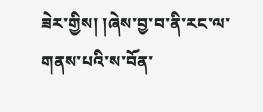ཟེར་གྱིས། །ཞེས་བྱ་བ་ནི་རང་ལ་གནས་པའི་ས་བོན་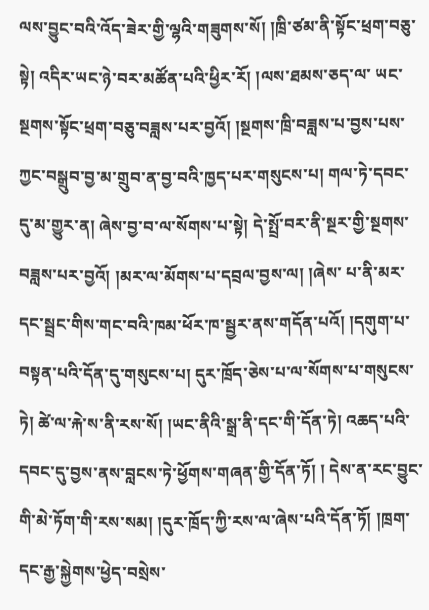ལས་བྱུང་བའི་འོད་ཟེར་གྱི་ལྷའི་གཟུགས་སོ། །ཁྲི་ཙམ་ནི་སྟོང་ཕྲག་བཅུ་སྟེ། འདིར་ཡང་ཉེ་བར་མཚོན་པའི་ཕྱིར་རོ། །ལས་ཐམས་ཅད་ལ་ ཡང་སྔགས་སྟོང་ཕྲག་བཅུ་བཟླས་པར་བྱའོ། །སྔགས་ཁྲི་བཟླས་པ་བྱས་པས་ཀྱང་བསྒྲུབ་བྱ་མ་གྲུབ་ན་བྱ་བའི་ཁྱད་པར་གསུངས་པ། གལ་ཏེ་དབང་དུ་མ་གྱུར་ན། ཞེས་བྱ་བ་ལ་སོགས་པ་སྟེ། དེ་སྤྲོ་བར་ནི་སྔར་གྱི་སྔགས་བཟླས་པར་བྱའོ། །མར་ལ་མོགས་པ་དབྲལ་བྱས་ལ། །ཞེས་ པ་ནི་མར་དང་སྦྲང་གིས་གང་བའི་ཁམ་ཕོར་ཁ་སྦྱར་ནས་གདོན་པའོ། །དགུག་པ་བསྟན་པའི་དོན་དུ་གསུངས་པ། དུར་ཁྲོད་ཅེས་པ་ལ་སོགས་པ་གསུངས་ཏེ། ཚེ་ལ་རྐེ་ས་ནི་རས་སོ། །ཡང་ནིའི་སྒྲ་ནི་དང་གི་དོན་ཏེ། འཆད་པའི་དབང་དུ་བྱས་ནས་བླངས་ཏེ་ཕྱོགས་གཞན་གྱི་དོན་ཏོ། ། དེས་ན་རང་བྱུང་གི་མེ་ཏོག་གི་རས་སམ། །དུར་ཁྲོད་ཀྱི་རས་ལ་ཞེས་པའི་དོན་ཏོ། །ཁྲག་དང་རྒྱ་སྐྱེགས་ཕྱེད་བསྲེས་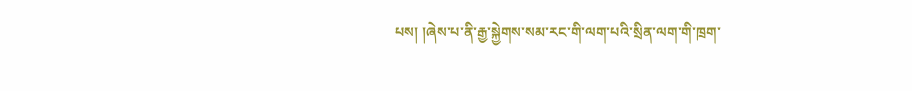པས། །ཞེས་པ་ནི་རྒྱ་སྐྱེགས་སམ་རང་གི་ལག་པའི་སྲིན་ལག་གི་ཁྲག་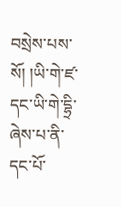བསྲེས་པས་སོ། །ཡི་གེ་ཛ་དང་ཡི་གེ་དྷྲི་ཞེས་པ་ནི་དང་པོ་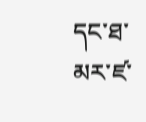དང་ཐ་མར་ཛ་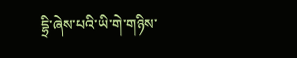དྷྲི་ཞེས་པའི་ཡི་གེ་གཉིས་